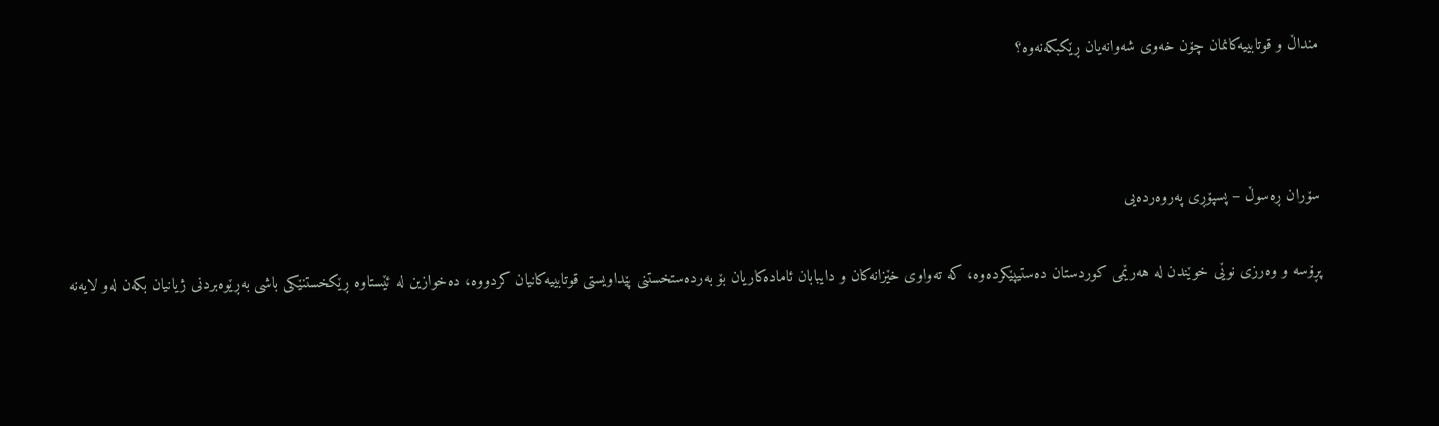منداڵ و قوتابییەکانمان چۆن خەوی شەوانەیان ڕێکبکەنەوە؟



سۆران ڕەسوڵ – پسپۆڕی پەروەردەیی

پڕۆسە و وەرزی نوێی خوێندن لە هەرێمی کوردستان دەستیپێکردەوە، کە تەواوی خێزانەکان و دایبابان ئامادەکاریان بۆ بەردەستخستنی پێداویستی قوتابییەکانیان کردووە، دەخوازین لە ئێستاوە ڕێکخستنێکی باشی بەڕێوەبردنی ژیانیان بکەن لەو لایەنە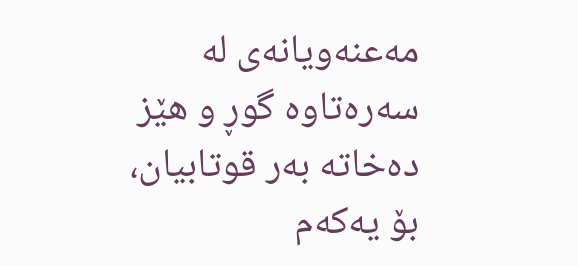مەعنەویانەی لە سەرەتاوە گوڕ و هێز دەخاتە بەر قوتابیان، بۆ یەکەم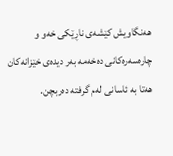هەنگاویش کێشەی ناڕێکی خەو و چارەسەرەکانی دەخەمە بەر دیدەی خێزانەکان هەتا بە ئاسانی لەم گرفتە دەربچن.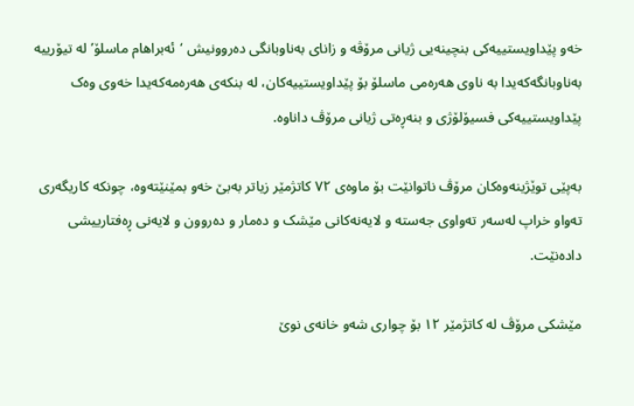خەو پێداویستییەکی بنچینەیی ژیانی مرۆڤە و زانای بەناوبانگی دەروونیش ‘ئەبراهام ماسلۆ’ لە تیۆرییە بەناوبانگەکەیدا بە ناوی هەرەمی ماسلۆ بۆ پێداویستییەکان، لە بنکەی هەرەمەکەیدا خەوی وەک پێداویستییەکی فسیۆلۆژی و بنەڕەتی ژیانی مرۆڤ داناوە.

بەپێی توێژینەوەکان مرۆڤ ناتوانێت بۆ ماوەی ۷۲ کاتژمێر زیاتر بەبێ خەو بمێنێتەوە، چونکە کاریگەری تەواو خراپ لەسەر تەواوی جەستە و لایەنەکانی مێشک و دەمار و دەروون و لایەنی ڕەفتارییشی دادەنێت.

مێشکی مرۆڤ لە کاتژمێر ١٢ بۆ چواری شەو خانەی نوێ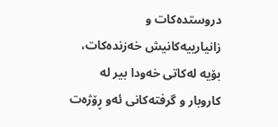دروستدەکات و زانیارییەکانیش خەزندەکات، بۆیە لەکاتی خەودا بیر لە کاروبار و گرفتەکانی ئەو ڕۆژەت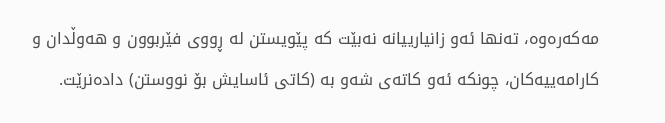مەکەرەوە، تەنها ئەو زانیارییانە نەبێت کە پێویستن لە ڕووی فێربوون و هەوڵدان و کارامەییەکان، چونکە ئەو کاتەی شەو بە (کاتی ئاسایش بۆ نووستن) دادەنرێت.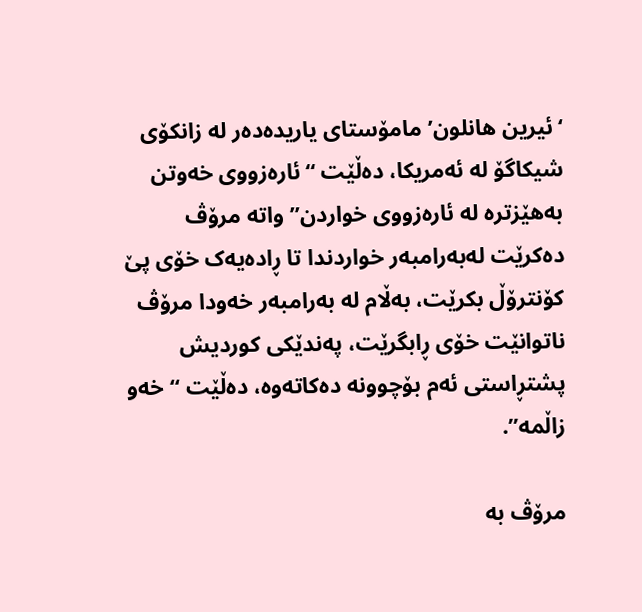‘ئیرین هانلون’ مامۆستای یاریدەدەر لە زانکۆی شیکاگۆ لە ئەمریکا، دەڵێت “ئارەزووی خەوتن بەهێزترە لە ئارەزووی خواردن” واتە مرۆڤ دەکرێت لەبەرامبەر خواردندا تا ڕادەیەک خۆی پێ کۆنترۆڵ بکرێت، بەڵام لە بەرامبەر خەودا مرۆڤ ناتوانێت خۆی ڕابگرێت، پەندێکی کوردیش پشتڕاستی ئەم بۆچوونە دەکاتەوە، دەڵێت “خەو زاڵمە”.

مرۆڤ بە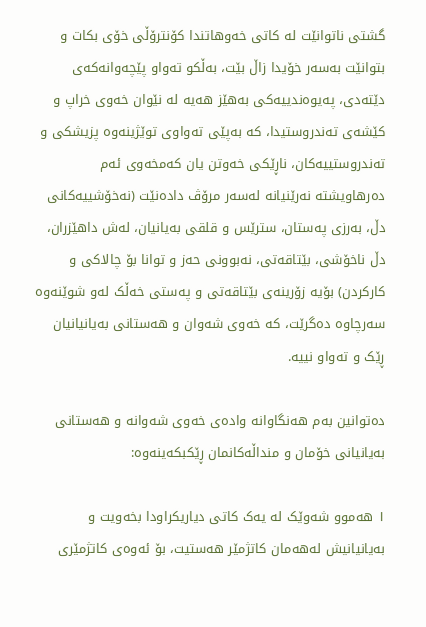گشتی ناتوانێت لە کاتی خەوهاتندا کۆنترۆڵی خۆی بکات و بتوانێت بەسەر خۆیدا زاڵ بێت، بەڵکو تەواو پێچەوانەکەی دێتەدی، پەیوەندییەکی بەهێز هەیە لە نێوان خەوی خراپ و کێشەی تەندروستیدا، کە بەپێی تەواوی توێژینەوە پزیشکی و تەندروستییەکان، ناڕێکی خەوتن یان کەمخەوی ئەم دەرهاویشتە نەرێنیانە لەسەر مرۆڤ دادەنێت (نەخۆشییەکانی دڵ، بەرزی پەستان، سترێس و قلقی بەیانیان، لەش داهێزران، دڵ ناخۆشی، بێتاقەتی، نەبوونی حەز و توانا بۆ چالاکی و کارکردن) بۆیە زۆرینەی بێتاقەتی و پەستی خەڵک لەو شوێنەوە سەرچاوە دەگرێت، کە خەوی شەوان و هەستانی بەیانیانیان ڕێک و تەواو نییە.

دەتوانین بەم هەنگاوانە وادەی خەوی شەوانە و هەستانی بەیانیانی خۆمان و منداڵەکانمان ڕێکبکەینەوە:

۱ هەموو شەوێک لە یەک کاتی دیاریکراودا بخەویت و بەیانیانیش لەهەمان کاتژمێر هەستیت، بۆ ئەوەی کاتژمێری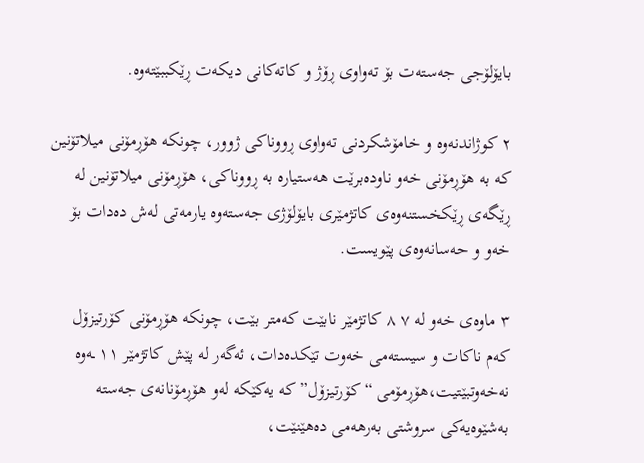بایۆلۆجی جەستەت بۆ تەواوی ڕۆژ و کاتەکانی دیکەت ڕێکببێتەوە.

۲ کوژاندنەوە و خامۆشکردنی تەواوی ڕووناکی ژوور، چونکە هۆڕمۆنی میلاتۆنین کە بە هۆڕمۆنی خەو ناودەبرێت هەستیارە بە ڕووناکی، هۆڕمۆنی میلاتۆنین لە ڕێگەی ڕێکخستنەوەی کاتژمێری بایۆلۆژی جەستەوە یارمەتی لەش دەدات بۆ خەو و حەسانەوەی پێویست.

۳ ماوەی خەو لە ۷ ٨ کاتژمێر نابێت کەمتر بێت، چونکە هۆڕمۆنی کۆرتیزۆل کەم ناکات و سیستەمی خەوت تێکدەدات، ئەگەر لە پێش کاتژمێر ۱۱ ـەوە نەخەوتبێتیت،هۆڕمۆمی “کۆرتیزۆل” کە یەکێکە لەو هۆڕمۆنانەی جەستە بەشێوەیەکی سروشتی بەرهەمی دەهێنێت،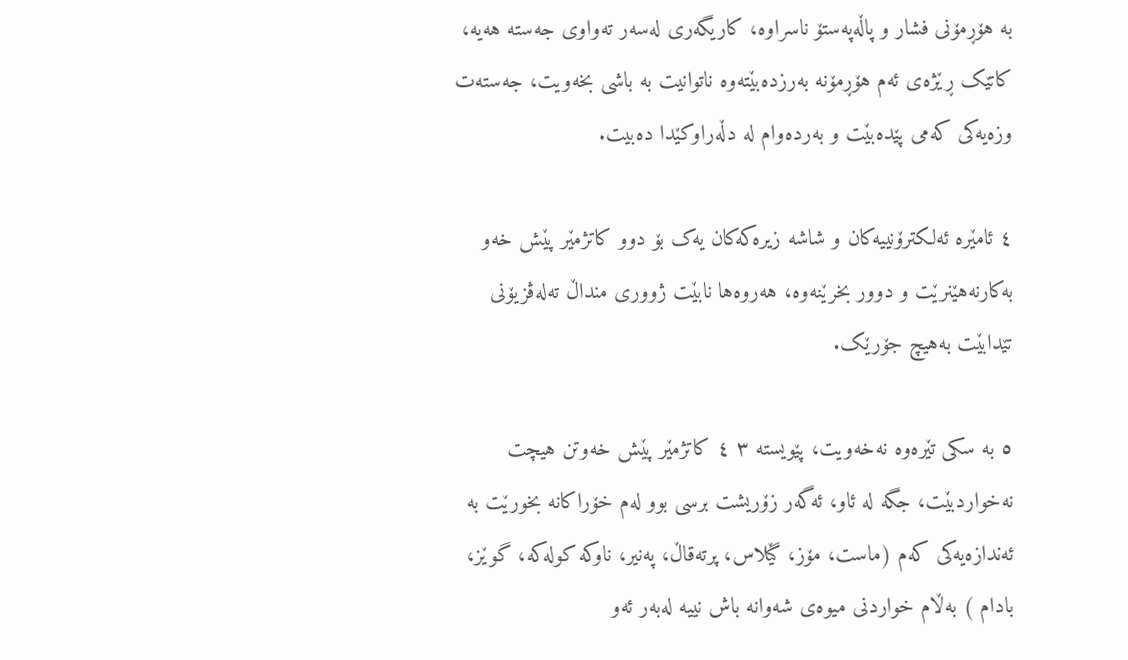بە هۆڕمۆنی فشار و پاڵەپەستۆ ناسراوە، کاریگەری لەسەر تەواوی جەستە هەیە، کاتێک ڕێژەی ئەم هۆڕمۆنە بەرزدەبێتەوە ناتوانیت بە باشی بخەویت، جەستەت وزەیەکی کەمی پێدەبێت و بەردەوام لە دڵەراوکێدا دەبیت.

٤ ئامێرە ئەلکترۆنییەکان و شاشە زیرەکەکان یەک بۆ دوو کاتژمێر پێش خەو بەکارنەهێنرێت و دوور بخرێنەوە، هەروەها نابێت ژووری منداڵ تەلەڤزیۆنی تێدابێت بەهیچ جۆرێک.

٥ بە سکی تێرەوە نەخەویت، پێویستە ۳ ٤ کاتژمێر پێش خەوتن هیچت نەخواردبێت، جگە لە ئاو، ئەگەر زۆریشت برسی بوو لەم خۆراکانە بخورێت بە ئەندازەیەکی کەم (ماست، مۆز، گێلاس، پرتەقاڵ، پەنیر، ناوکە کولەکە، گوێز، بادام ) بەڵام خواردنی میوەی شەوانە باش نییە لەبەر ئەو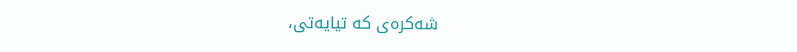شەکرەی کە تیایەتی،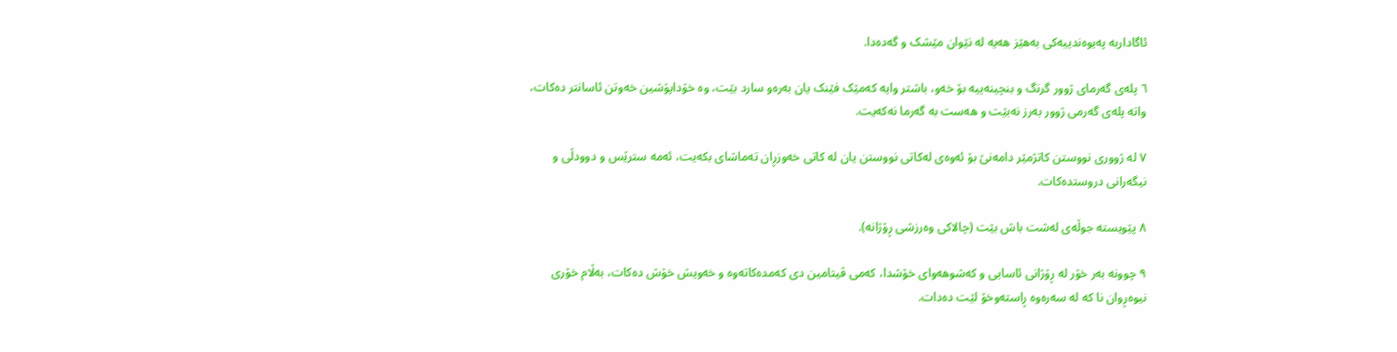ئاگاداربە پەیوەندییەکی بەهێز هەیە لە نێوان مێشک و گەدەدا.

٦ پلەی گەرمای ژوور گرنگ و بنچینەییە بۆ خەو، باشتر وایە کەمێک فێنک یان بەرەو سارد بێت، وە خۆداپۆشین خەوتن ئاسانتر دەکات، واتە پلەی گەرمی ژوور بەرز نەبێت و هەست بە گەرما نەکەیت.

۷ لە ژووری نووستن کاتژمێر دامەنێ بۆ ئەوەی لەکاتی نووستن یان لە کاتی خەوزڕان تەماشای بکەیت، ئەمە سترێس و دوودڵی و نیگەرانی دروستدەکات.

٨ پێویستە جوڵەی لەشت باش بێت (چالاکی وەرزشی ڕۆژانە).

۹ چوونە بەر خۆر لە ڕۆژانی ئاسایی و کەشوهەوای خۆشدا، کەمی ڤیتامین دی کەمدەکاتەوە و خەویش خۆش دەکات، بەڵام خۆری نیوەڕوان نا کە لە سەرەوە ڕاستەوخۆ لێت دەدات.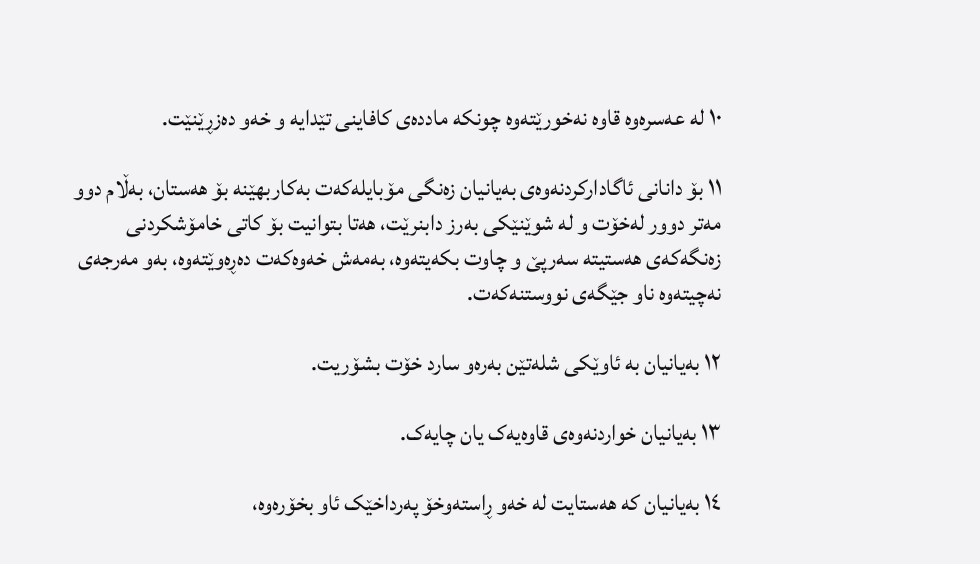۱۰ لە عەسرەوە قاوە نەخورێتەوە چونکە ماددەی کافاینی تێدایە و خەو دەزڕێنێت.

۱۱ بۆ دانانی ئاگادارکردنەوەی بەیانیان زەنگی مۆبایلەکەت بەکاربهێنە بۆ هەستان، بەڵام دوو مەتر دوور لەخۆت و لە شوێنێکی بەرز دابنرێت، هەتا بتوانیت بۆ کاتی خامۆشکردنی زەنگەکەی هەستیتە سەرپێ و چاوت بکەیتەوە، بەمەش خەوەکەت دەڕەوێتەوە، بەو مەرجەی نەچیتەوە ناو جێگەی نووستنەکەت.

۱۲ بەیانیان بە ئاوێکی شلەتێن بەرەو سارد خۆت بشۆریت.

۱۳ بەیانیان خواردنەوەی قاوەیەک یان چایەک.

۱٤ بەیانیان کە هەستایت لە خەو ڕاستەوخۆ پەرداخێک ئاو بخۆرەوە،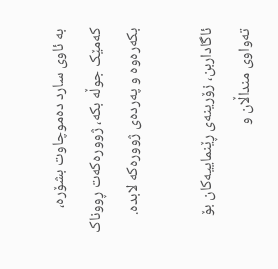بە ئاوی سارد دەموچاوت بشۆرە، کەمێک جوڵە بکە، ژوورەکەت ڕووناک بکەرەوە و پەردەی ژوورەکە لابدە.

ئاگاداربن، زۆرینەی ڕێنماییەکان بۆ تەواوی منداڵان و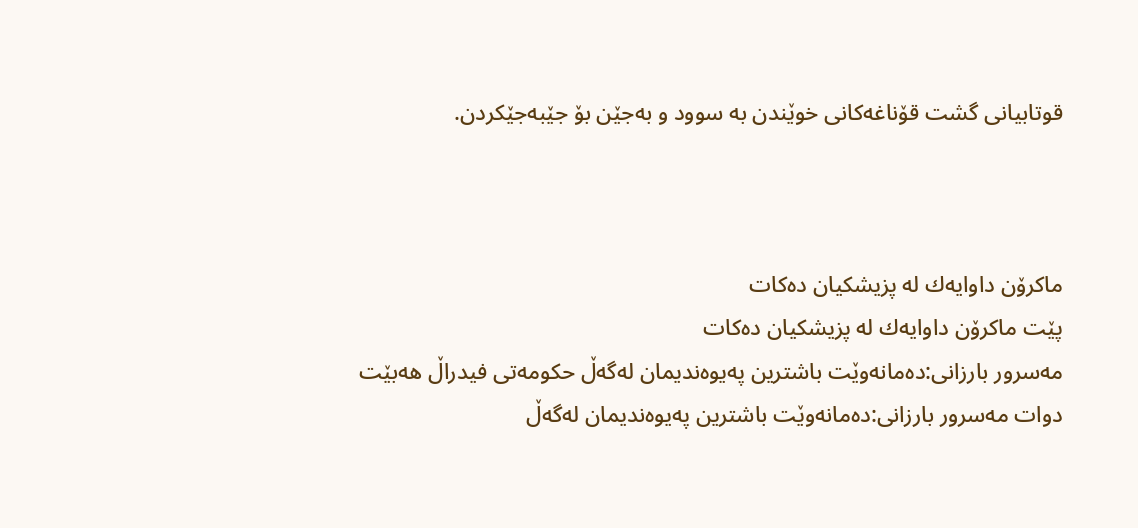قوتابیانی گشت قۆناغەکانی خوێندن بە سوود و بەجێن بۆ جێبەجێکردن.



ماكرۆن داوایەك لە پزیشكیان دەكات
پێت ماكرۆن داوایەك لە پزیشكیان دەكات
مەسرور بارزانی:دەمانەوێت باشترین پەیوەندیمان لەگەڵ حکومەتی فیدراڵ هەبێت
دوات مەسرور بارزانی:دەمانەوێت باشترین پەیوەندیمان لەگەڵ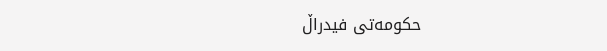حکومەتی فیدراڵ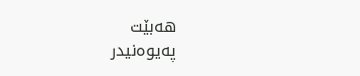هەبێت
پەیوەنیدر